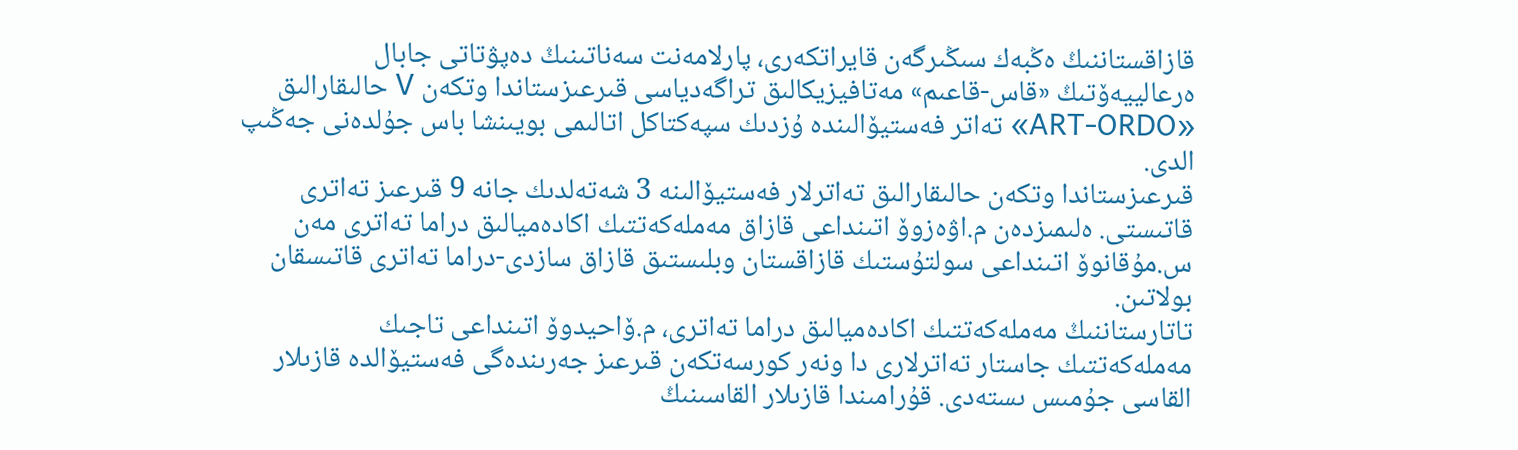قازاقستاننىڭ ەڭبەك سىڭىرگەن قايراتكەرى، پارلامەنت سەناتىنىڭ دەپۋتاتى جابال ەرعالييەۆتىڭ «قاس-قاعىم» مەتافيزيكالىق تراگەدياسى قىرعىزستاندا وتكەن V حالىقارالىق «ART-ORDO» تەاتر فەستيۆالىندە ۇزدىك سپەكتاكل اتالىمى بويىنشا باس جۇلدەنى جەڭىپ الدى.
قىرعىزستاندا وتكەن حالىقارالىق تەاترلار فەستيۆالىنە 3 شەتەلدىك جانە 9 قىرعىز تەاترى قاتىستى. ەلىمىزدەن م.اۋەزوۆ اتىنداعى قازاق مەملەكەتتىك اكادەميالىق دراما تەاترى مەن س.مۇقانوۆ اتىنداعى سولتۇستىك قازاقستان وبلىستىق قازاق سازدى-دراما تەاترى قاتىسقان بولاتىن.
تاتارستاننىڭ مەملەكەتتىك اكادەميالىق دراما تەاترى، م.ۆاحيدوۆ اتىنداعى تاجىك مەملەكەتتىك جاستار تەاترلارى دا ونەر كورسەتكەن قىرعىز جەرىندەگى فەستيۆالدە قازىلار القاسى جۇمىس ىستەدى. قۇرامىندا قازىلار القاسىنىڭ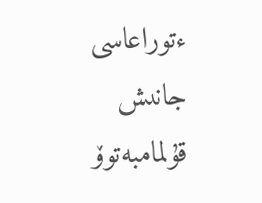ءتوراعاسى جانىش قۇلمامبەتوۆ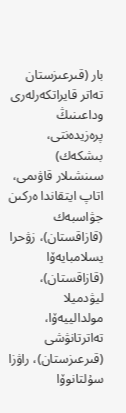بار (قىرعىزستان تەاتر قايراتكەرلەرى وداعىنىڭ پرەزيدەنتى، بىشكەك) سىنشىلار قاۋىمى، اتاپ ايتقاندا ەركىن جۋاسبەك (قازاقستان)، زۋحرا يسلامبايەۆا (قازاقستان)، ليۋدميلا مولدالييەۆا، تەاترتانۋشى (قىرعىزستان)، راۋزا سۇلتانوۆا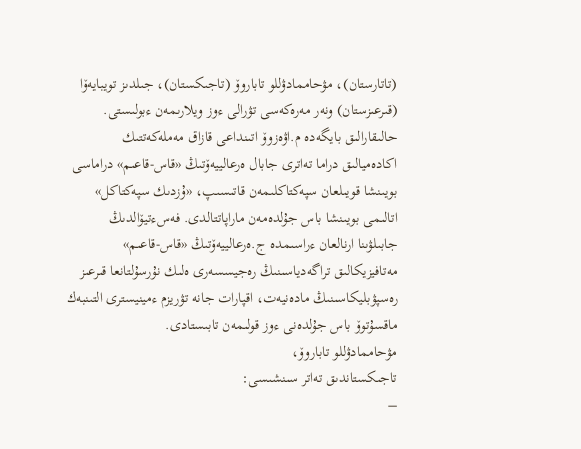(تاتارستان)، مۋحاممادۋللو تاباروۆ (تاجىكستان)، جىلدىز تويبايەۆا (قىرعىزستان) ونەر مەرەكەسى تۋرالى ءوز ويلارىمەن ءبولىستى.
حالىقارالىق بايگەدە م.اۋەزوۆ اتىنداعى قازاق مەملەكەتتىك اكادەميالىق دراما تەاترى جابال ەرعالييەۆتىڭ «قاس-قاعىم» دراماسى بويىنشا قويىلعان سپەكتاكلىمەن قاتىسىپ، «ۇزدىك سپەكتاكل» اتالىمى بويىنشا باس جۇلدەمەن ماراپاتتالدى. فەسءتيۆالدىڭ جابىلۋىنا ارنالعان ءراسىمدە ج.ەرعالييەۆتىڭ «قاس-قاعىم» مەتافيزيكالىق تراگەدياسىنىڭ رەجيسسەرى ەلىك نۇرسۇلتانعا قىرعىز رەسپۋبليكاسىنىڭ مادەنيەت، اقپارات جانە تۋريزم ءمينيسترى التىنبەك ماقسۇتوۆ باس جۇلدەنى ءوز قولىمەن تابىستادى.
مۋحاممادۋللو تاباروۆ،
تاجىكستاندىق تەاتر سىنشىسى:
–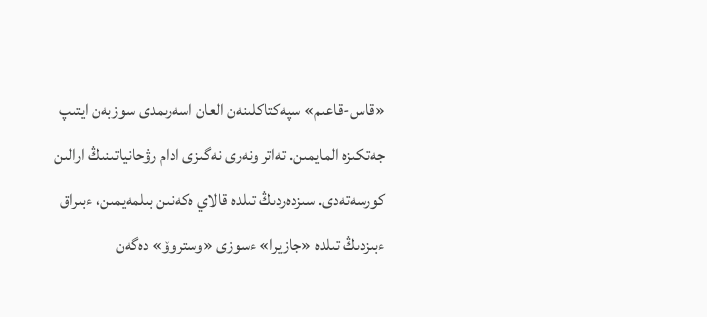«قاس-قاعىم» سپەكتاكلىنەن العان اسەرىمدى سوزبەن ايتىپ جەتكىزە المايمىن. تەاتر ونەرى نەگىزى ادام رۋحانياتىنىڭ ارالىن كورسەتەدى. سىزدەردىڭ تىلدە قالاي ەكەنىن بىلمەيمىن، ءبىراق ءبىزدىڭ تىلدە «جازيرا» ءسوزى «وستروۆ» دەگەن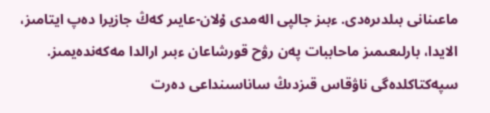ماعىنانى بىلدىرەدى. ءبىز جالپى الەمدى ۇلان-عايىر كەڭ جازيرا دەپ ايتامىز، الايدا، بارلىعىمىز ماحاببات پەن رۋح قورشاعان ءبىر ارالدا مەكەندەيمىز. سپەكتاكلدەگى ناۋقاس قىزدىڭ ساناسىنداعى دەرت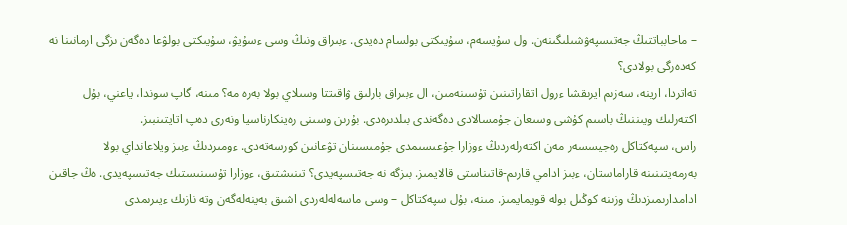– ماحابباتتىڭ جەتىسپەۋشىلىگىنەن. ول سۇيسەم، سۇيىكتى بولسام دەيدى. ءبىراق ونىڭ وسى ءسۇيۋ، سۇيىكتى بولۋعا دەگەن ىزگى ارمانىنا نە كەدەرگى بولادى؟
تەاتردا، ارينە، سەزىم ايرىقشا ءرول اتقاراتىنىن تۇسىنەمىن، ال ءبىراق بارلىق ۋاقىتتا وسىلاي بولا بەرە مە؟ مىنە، گاپ سوندا، ياعني، بۇل اكتەرلىك ويىننىڭ باسىم كۇشى وسىعان جۇمسالادى دەگەندى بىلدىرەدى. بۇرىن وسىنى رەينكارناسيا ونەرى دەپ اتايتىنبىز.
راس، سپەكتاكل رەجيسسەر مەن اكتەرلەردىڭ ءوزارا جۇعىسىمدى جۇمىسىنان تۋعانىن كورسەتەدى. ءومىردىڭ ءبىز ويلاعانداي بولا بەرمەيتىنىنە قاراماستان، ءبىز ادامي قارىم-قاتىناستى قالايمىز. بىزگە نە جەتىسپەيدى؟ تىنىشتىق، ءوزارا تۇسىنىستىك جەتىسپەيدى. ەڭ جاقىن ادامدارىمىزدىڭ وزىنە كوڭىل بولە قويمايمىز. مىنە، بۇل سپەكتاكل – وسى ماسەلەلەردى اشىق بەينەلەگەن وتە نازىك ءيىرىمدى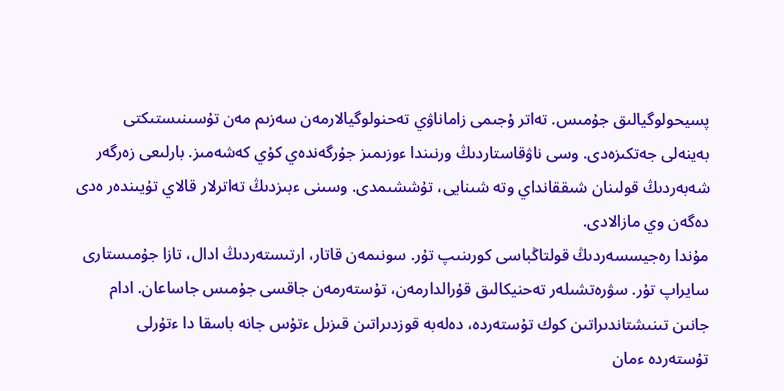پسيحولوگيالىق جۇمىس. تەاتر ۇجىمى زاماناۋي تەحنولوگيالارمەن سەزىم مەن تۇسىنىستىكتى بەينەلى جەتكىزەدى. وسى ناۋقاستاردىڭ ورنىندا ءوزىمىز جۇرگەندەي كۇي كەشەمىز. بارلىعى زەرگەر شەبەردىڭ قولىنان شىققانداي وتە شىنايى، تۇششىمدى. وسىنى ءبىزدىڭ تەاترلار قالاي تۇيىندەر ەدى دەگەن وي مازالادى.
مۇندا رەجيسسەردىڭ قولتاڭباسى كورىنىپ تۇر. سونىمەن قاتار، ارتىستەردىڭ ادال، تازا جۇمىستارى سايراپ تۇر. سۋرەتشىلەر تەحنيكالىق قۇرالدارمەن، تۇستەرمەن جاقسى جۇمىس جاساعان. ادام جانىن تىنىشتاندىراتىن كوك تۇستەردە، دەلەبە قوزدىراتىن قىزىل ءتۇس جانە باسقا دا ءتۇرلى تۇستەردە ءمان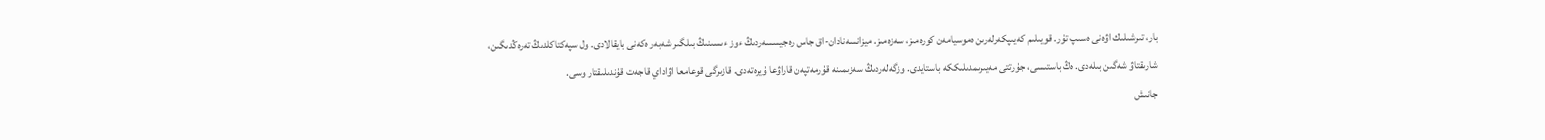بار، تىرشىلىك اۋەنى ەسىپ تۇر. قويىلىم كەيىپكەرلەرىن ەموسيامەن كورەمىز، سەزەمىز. ميزانسەنادان-اق جاس رەجيسسەردىڭ ءوز ءىسىنىڭ بىلگىر شەبەر ەكەنى بايقالادى. ول سپەكتاكلدىڭ تەرەڭدىگىن، شارىقتاۋ شەگىن بىلەدى. ەڭ باستىسى، جۇرتتى مەيىرىمدىلىككە باستايدى. وزگەلەردىڭ سەزىمىنە قۇرمەتپەن قاراۋعا ۇيرەتەدى. قازىرگى قوعامعا اۋاداي قاجەت قۇندىلىقتار وسى.
جانىش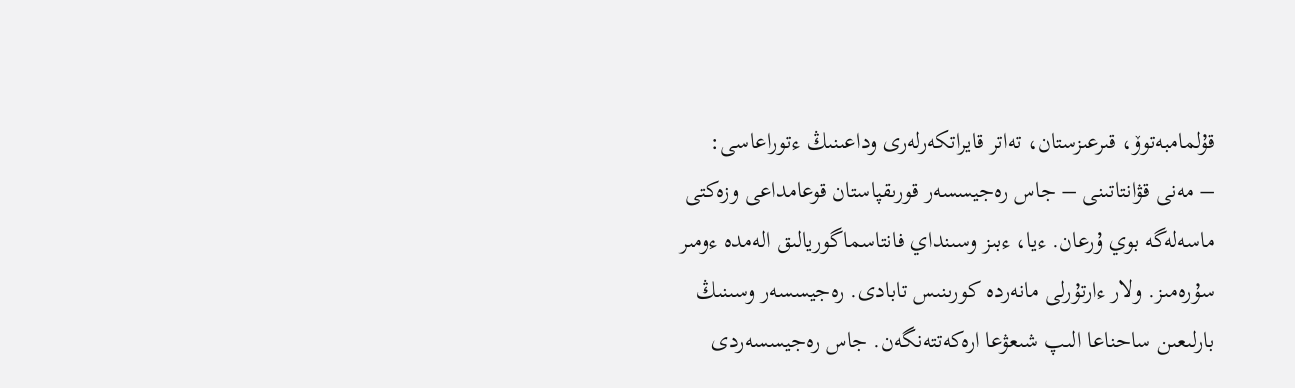قۇلمامبەتوۆ، قىرعىزستان، تەاتر قايراتكەرلەرى وداعىنىڭ ءتوراعاسى:
– مەنى قۋانتاتىنى – جاس رەجيسسەر قورىقپاستان قوعامداعى وزەكتى ماسەلەگە بوي ۇرعان. ءيا، ءبىز وسىنداي فانتاسماگوريالىق الەمدە ءومىر سۇرەمىز. ولار ءارتۇرلى مانەردە كورىنىس تابادى. رەجيسسەر وسىنىڭ بارلىعىن ساحناعا الىپ شىعۋعا ارەكەتتەنگەن. جاس رەجيسسەردى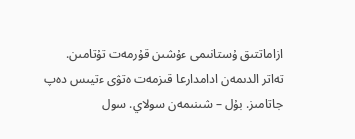ازاماتتىق ۇستانىمى ءۇشىن قۇرمەت تۇتامىن.
تەاتر الدىمەن ادامدارعا قىزمەت ەتۋى ءتيىس دەپ جاتامىز. بۇل – شىنىمەن سولاي. سول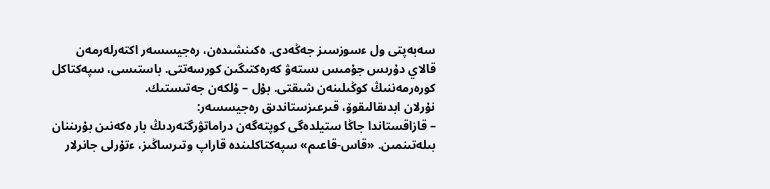سەبەپتى ول ءسوزسىز جەڭەدى. ەكىنشىدەن، رەجيسسەر اكتەرلەرمەن قالاي دۇرىس جۇمىس ىستەۋ كەرەكتىگىن كورسەتتى. باستىسى، سپەكتاكل كورەرمەننىڭ كوڭىلىنەن شىقتى. بۇل – ۇلكەن جەتىستىك.
نۇرلان ابدىقالىقوۆ، قىرعىزستاندىق رەجيسسەر:
– قازاقستاندا جاڭا ستيلدەگى كوپتەگەن دراماتۋرگتەردىڭ بار ەكەنىن بۇرىننان بىلەتىنمىن. «قاس-قاعىم» سپەكتاكلىندە قاراپ وتىرساڭىز، ءتۇرلى جانرلار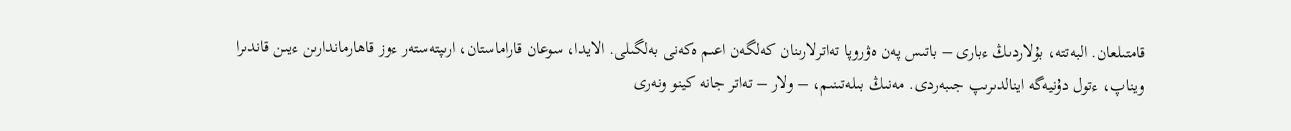قامتىلعان. البەتتە، بۇلاردىڭ ءبارى – باتىس پەن ەۋروپا تەاترلارىنان كەلگەن اعىم ەكەنى بەلگىلى. الايدا، سوعان قاراماستان، ارىپتەستەر ءوز قاھارماندارىن ءيىن قاندىرا ويناپ، ءتول دۇنيەگە اينالدىرىپ جىبەردى. مەنىڭ بىلەتىنىم، – ولار – تەاتر جانە كينو ونەرى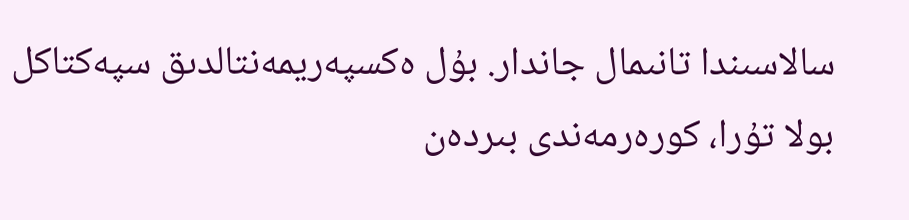سالاسىندا تانىمال جاندار. بۇل ەكسپەريمەنتالدىق سپەكتاكل بولا تۇرا، كورەرمەندى بىردەن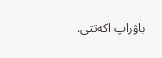باۋراپ اكەتتى.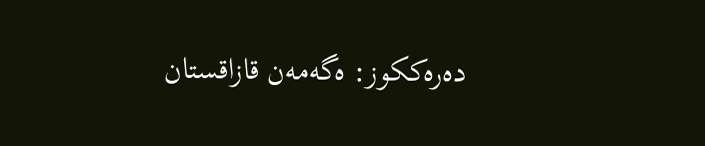دەرەككوز: ەگەمەن قازاقستان